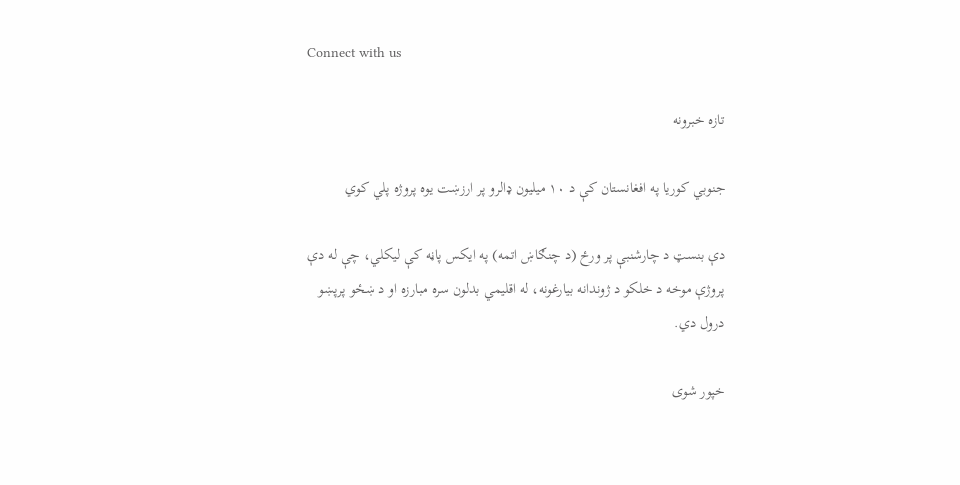Connect with us

تازه خبرونه

جنوبي کوریا په افغانستان کې د ۱۰ میلیون ډالرو پر ارزښت یوه پروژه پلي کوي

دې بنسټ د چارشنبې پر ورځ (د چنګاښ اتمه) په ایکس پاڼه کې لیکلي، چې له دې پروژې موخه د خلکو د ژوندانه بیارغونه، له اقلیمي بدلون سره مبارزه او د ښځو پرپښو درول دي.

خپور شوی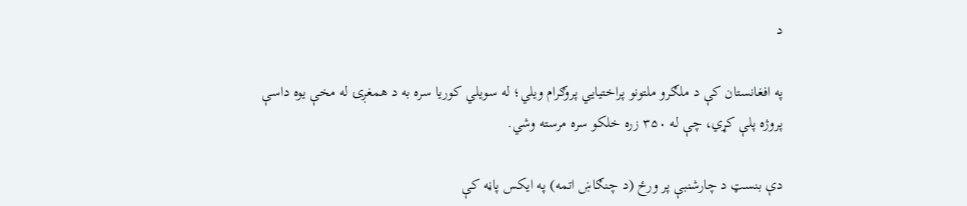د

په افغانستان کې د ملګرو ملتونو پراختیایي پروګرام ويلي؛ له سویلي کوریا سره به د همغږۍ له مخې یوه داسې پروژه پلې کړي، چې له ۳۵۰ زره خلکو سره مرسته وشي.

دې بنسټ د چارشنبې پر ورځ (د چنګاښ اتمه) په ایکس پاڼه کې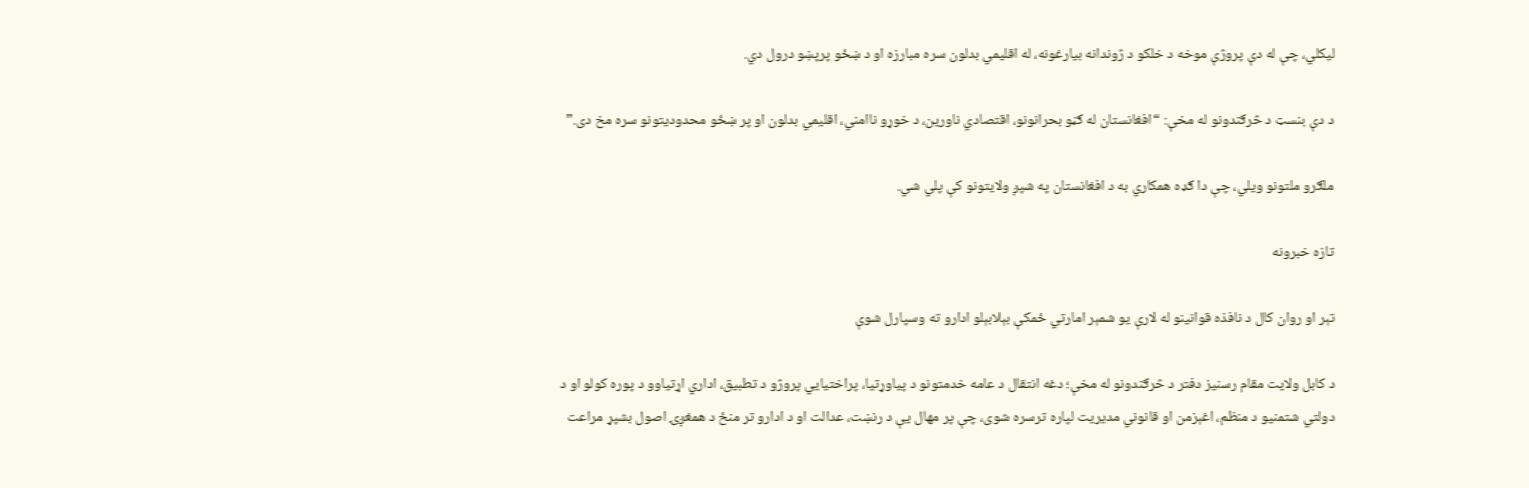لیکلي، چې له دې پروژې موخه د خلکو د ژوندانه بیارغونه، له اقلیمي بدلون سره مبارزه او د ښځو پرپښو درول دي.

د دې بنسټ د څرګندونو له مخې: “افغانستان له ګڼو بحرانونو، اقتصادي ناورین، د خوړو ناامني، اقلیمي بدلون او پر ښځو محدودیتونو سره مخ دی.”

ملګرو ملتونو ویلي، چې دا ګډه همکاري به د افغانستان په شپږ ولایتونو کې پلي شي.

تازه خبرونه

تېر او روان کال د نافذه قوانینو له لارې یو شمېر امارتي ځمکې بېلابېلو ادارو ته وسپارل شوې

د کابل ولایت مقام رسنیز دفتر د څرګندونو له مخې؛ دغه انتقال د عامه خدمتونو د پیاوړتیا، پراختیايي پروژو د تطبیق، اداري اړتیاوو د پوره کولو او د دولتي شتمنیو د منظم، اغېزمن او قانوني مدیریت لپاره ترسره شوی، چې پر مهال یې د رنښت، عدالت او د ادارو تر منځ د همغږۍ اصول بشپړ مراعت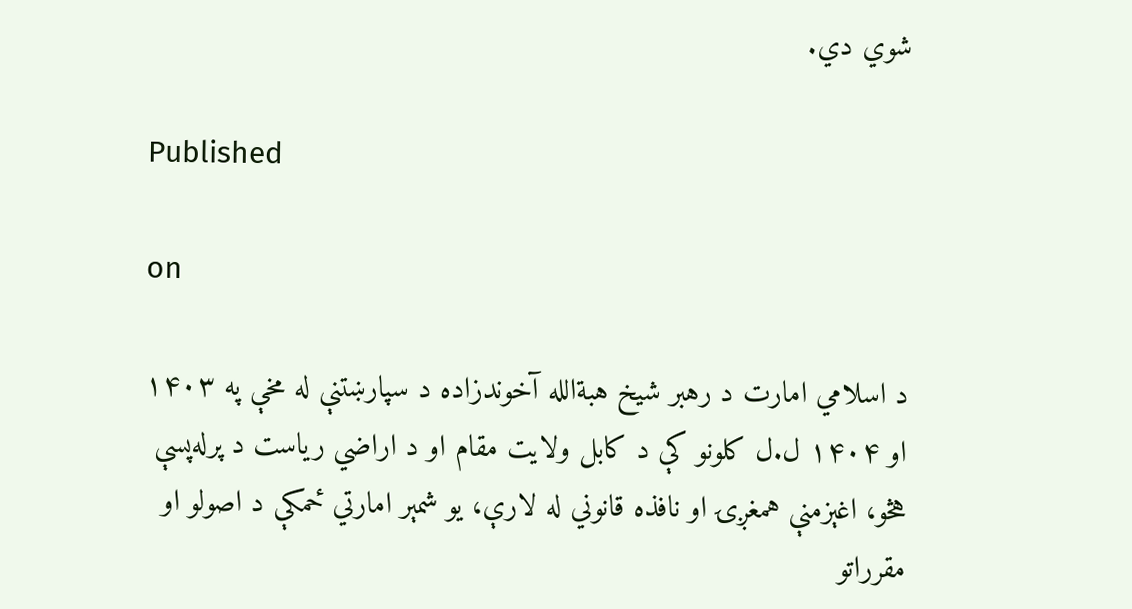شوي دي.

Published

on

د اسلامي امارت د رهبر شيخ هبة‌الله آخوندزاده د سپارښتنې له مخې په ۱۴۰۳ او ۱۴۰۴ ل.ل کلونو کې د کابل ولايت مقام او د اراضي ریاست د پرله‌پسې هڅو، اغېزمنې همغږۍ او نافذه قانوني له لارې، یو شمېر امارتي ځمکې د اصولو او مقرراتو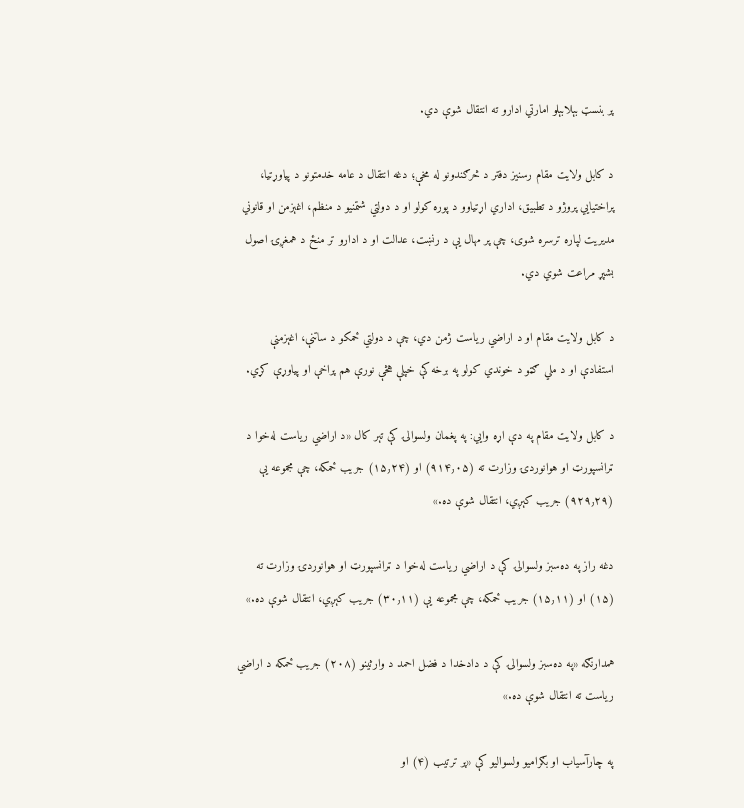پر بنسټ بېلابېلو امارتي ادارو ته انتقال شوې دي.

د کابل ولایت مقام رسنیز دفتر د څرګندونو له مخې؛ دغه انتقال د عامه خدمتونو د پیاوړتیا، پراختیايي پروژو د تطبیق، اداري اړتیاوو د پوره کولو او د دولتي شتمنیو د منظم، اغېزمن او قانوني مدیریت لپاره ترسره شوی، چې پر مهال یې د رنښت، عدالت او د ادارو تر منځ د همغږۍ اصول بشپړ مراعت شوي دي.

د کابل ولایت مقام او د اراضي ریاست ژمن دي، چې د دولتي ځمکو د ساتنې، اغېزمنې استفادې او د ملي ګټو د خوندي کولو په برخه کې خپلې هڅې نورې هم پراخې او پیاوړې کړي.

د کابل ولایت مقام په دې اړه وایي: په پغمان ولسوالۍ کې تېر کال «د اراضي ریاست له‌خوا د ټرانسپورټ او هوانوردۍ وزارت ته (۹۱۴٫۰۵) او (۱۵٫۲۴) جریب ځمکه، چې مجموعه یې (۹۲۹٫۲۹) جریب کېږي، انتقال شوې ده.»

دغه راز په ده‌سبز ولسوالۍ کې د اراضي ریاست له‌خوا د ټرانسپورټ او هوانوردۍ وزارت ته (۱۵) او (۱۵٫۱۱) جریب ځمکه، چې مجموعه یې (۳۰٫۱۱) جریب کېږي، انتقال شوې ده.»

همدارنګه «په ده‌سبز ولسوالۍ کې د دادخدا د فضل احمد د وارثینو (۲۰۸) جریب ځمکه د اراضي ریاست ته انتقال شوې ده.»

په چارآسیاب او بګرامیو ولسوالیو کې «پر ترتیب (۴) او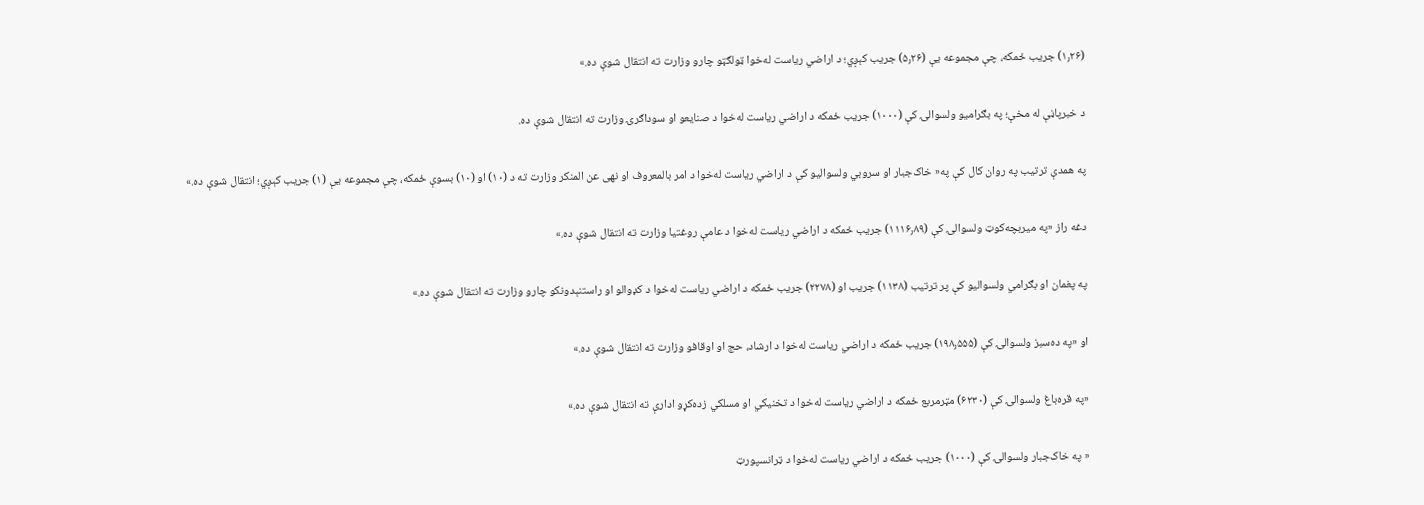(۱٫۲۶) جریب ځمکه، چې مجموعه یې (۵٫۲۶) جریب کېږي؛ د اراضي ریاست له‌خوا ټولګټو چارو وزارت ته انتقال شوې ده.»

د خبرپاڼې له مخې؛ په بګرامیو ولسوالۍ کې (۱۰۰۰) جریب ځمکه د اراضي ریاست له‌خوا د صنایعو او سوداګرۍ وزارت ته انتقال شوې ده.

په همدې ترتیب په روان کال کې په« خاک‌جبار او سروبي ولسوالیو کې د اراضي ریاست له‌خوا د امر بالمعروف او نهی عن المنکر وزارت ته د (۱۰) او (۱۰) بسوې ځمکه، چې مجموعه یې (۱) جریب کېږي؛ انتقال شوې ده.»

دغه راز «په میربچه‌کوټ ولسوالۍ کې (۱۱۱۶٫۸۹) جریب ځمکه د اراضي ریاست له‌خوا د عامې روغتیا وزارت ته انتقال شوې ده.»

په پغمان او بګرامي ولسوالیو کې پر ترتیب (۱۱۳۸) جریب او (۲۲۷۸) جریب ځمکه د اراضي ریاست له‌خوا د کډوالو او راستنېدونکو چارو وزارت ته انتقال شوې ده.»

او «په ده‌سبز ولسوالۍ کې (۱۹۸٫۵۵۵) جریب ځمکه د اراضي ریاست له‌خوا د ارشاد، حج او اوقافو وزارت ته انتقال شوې ده.»

«په قره‌باغ ولسوالۍ کې (۶۲۳۰) مټرمربع ځمکه د اراضي ریاست له‌خوا د تخنیکي او مسلکي زده‌کړو ادارې ته انتقال شوې ده.»

« په خاک‌جبار ولسوالۍ کې (۱۰۰۰) جریب ځمکه د اراضي ریاست له‌خوا د ټرانسپورټ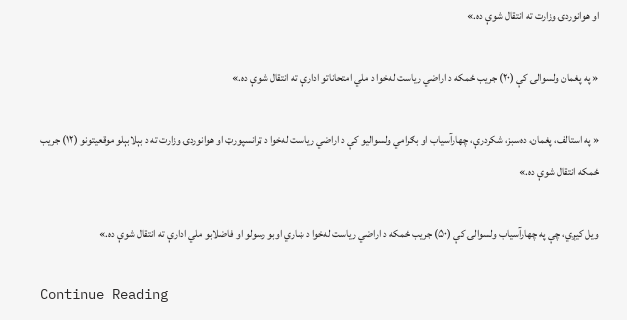او هوانوردۍ وزارت ته انتقال شوې ده.»

« په پغمان ولسوالۍ کې (۲۰) جریب ځمکه د اراضي ریاست له‌خوا د ملي امتحاناتو ادارې ته انتقال شوې ده.»

« په استالف، پغمان، ده‌سبز، شکردرې، چهارآسیاب او بګرامي ولسوالیو کې د اراضي ریاست له‌خوا د ټرانسپورټ او هوانوردۍ وزارت ته د بېلابېلو موقعیتونو (۱۲) جریب ځمکه انتقال شوې ده.»

ویل کیږي، چې په چهارآسیاب ولسوالۍ کې (۵۰) جریب ځمکه د اراضي ریاست له‌خوا د ښاري اوبو رسولو او فاضلابو ملي ادارې ته انتقال شوې ده.»

Continue Reading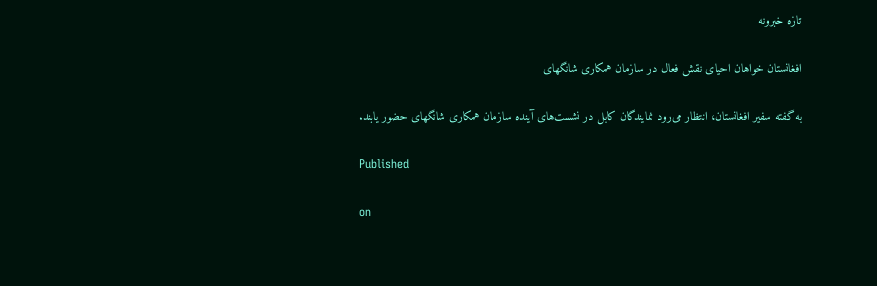تازه خبرونه

افغانستان خواهان احیای نقش فعال در سازمان همکاری شانگهای

به گفته سفیر افغانستان، انتظار می‌رود نمایندگان کابل در نشست‌های آینده سازمان همکاری شانگهای حضور یابند.

Published

on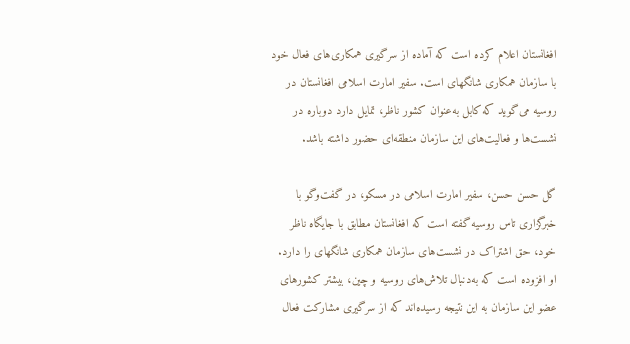افغانستان اعلام کرده است که آماده از سرگیری همکاری‌های فعال خود با سازمان همکاری شانگهای است. سفیر امارت اسلامی افغانستان در روسیه می‌گوید که کابل به‌عنوان کشور ناظر، تمایل دارد دوباره در نشست‌ها و فعالیت‌های این سازمان منطقه‌ای حضور داشته باشد.

گل حسن حسن، سفیر امارت اسلامی در مسکو، در گفت‌وگو با خبرگزاری تاس روسیه گفته است که افغانستان مطابق با جایگاه ناظر خود، حق اشتراک در نشست‌های سازمان همکاری شانگهای را دارد. او افزوده است که به‌دنبال تلاش‌های روسیه و چین، بیشتر کشورهای عضو این سازمان به این نتیجه رسیده‌اند که از سرگیری مشارکت فعال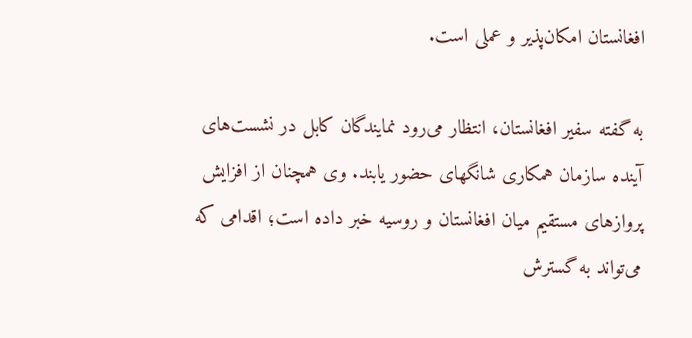افغانستان امکان‌پذیر و عملی است.

به گفته سفیر افغانستان، انتظار می‌رود نمایندگان کابل در نشست‌های آینده سازمان همکاری شانگهای حضور یابند. وی همچنان از افزایش پروازهای مستقیم میان افغانستان و روسیه خبر داده است؛ اقدامی که می‌تواند به گسترش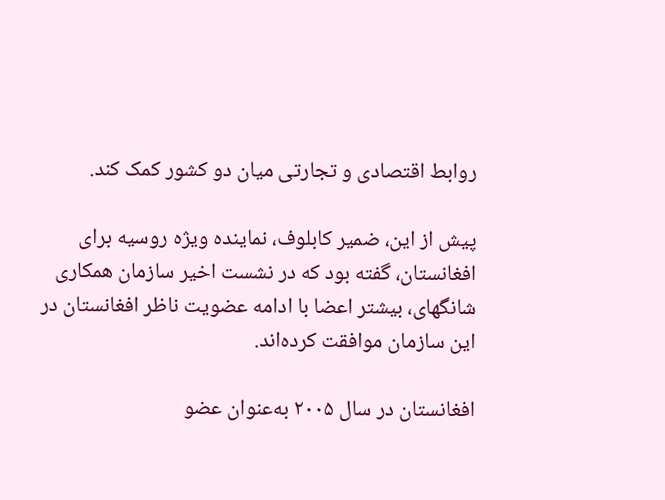روابط اقتصادی و تجارتی میان دو کشور کمک کند.

پیش از این، ضمیر کابلوف، نماینده ویژه روسیه برای افغانستان، گفته بود که در نشست اخیر سازمان همکاری شانگهای، بیشتر اعضا با ادامه عضویت ناظر افغانستان در این سازمان موافقت کرده‌اند.

افغانستان در سال ۲۰۰۵ به‌عنوان عضو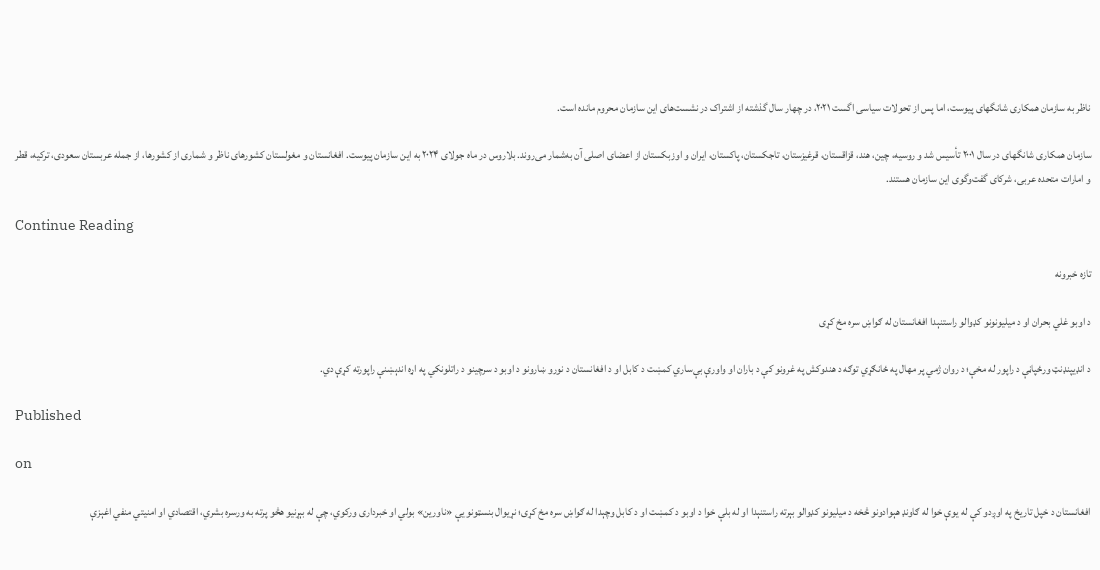ناظر به سازمان همکاری شانگهای پیوست، اما پس از تحولات سیاسی اگست ۲۰۲۱، در چهار سال گذشته از اشتراک در نشست‌های این سازمان محروم مانده است.

سازمان همکاری شانگهای در سال ۲۰۰۱ تأسیس شد و روسیه، چین، هند، قزاقستان، قرغیزستان، تاجکستان، پاکستان، ایران و اوزبکستان از اعضای اصلی آن به‌شمار می‌روند. بلاروس در ماه جولای ۲۰۲۴ به این سازمان پیوست. افغانستان و مغولستان کشورهای ناظر و شماری از کشورها، از جمله عربستان سعودی، ترکیه، قطر و امارات متحده عربی، شرکای گفت‌وگوی این سازمان هستند.

Continue Reading

تازه خبرونه

د اوبو غلي بحران او د میلیونونو کډوالو راستنېدا افغانستان له ګواښ سره مخ کړی

د انډیپنډنټ ورځپاڼې د راپور له مخې؛ د روان ژمي پر مهال په ځانګړي توګه د هندوکش په غرونو کې د باران او واورې بې‌ساري کمښت د کابل او د افغانستان د نورو ښارونو د اوبو د سرچینو د راتلونکي په اړه اندېښنې راپورته کړې دي.

Published

on

افغانستان د خپل تاریخ په اوږدو کې له یوې خوا له ګاونډ هېوادونو څخه د میلیونو کډوالو بېرته راستنېدا او له بلې خوا د اوبو د کمښت او د کابل وچېدا له ګواښ سره مخ کړی؛ نړیوال بنسټونو یې «ناورین» بولي او خبرداری ورکوي، چې له بېړنیو هڅو پرته به ورسره بشري، اقتصادي او امنیتي منفي اغېزې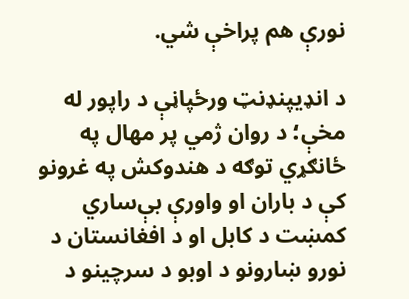نورې هم پراخې شي.

د انډیپنډنټ ورځپاڼې د راپور له مخې؛ د روان ژمي پر مهال په ځانګړي توګه د هندوکش په غرونو کې د باران او واورې بې‌ساري کمښت د کابل او د افغانستان د نورو ښارونو د اوبو د سرچینو د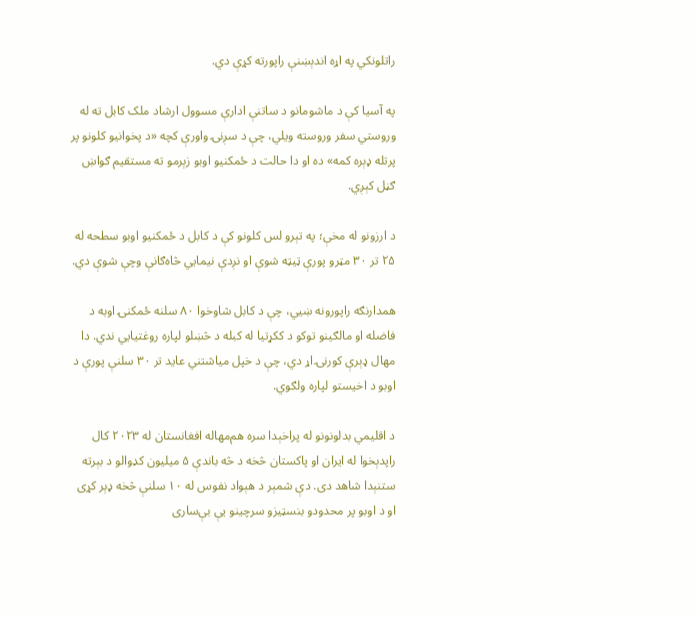راتلونکي په اړه اندېښنې راپورته کړې دي.

په آسیا کې د ماشومانو د ساتنې ادارې مسوول ارشاد ملک کابل ته له وروستي سفر وروسته ویلي، چې د سږنۍ واورې کچه «د پخوانیو کلونو پر پرتله ډېره کمه» ده او دا حالت د ځمکنیو اوبو زېرمو ته مستقیم ګواښ ګڼل کېږي.

د ارزونو له مخې؛ په تېرو لس کلونو کې د کابل د ځمکنیو اوبو سطحه له ۲۵ تر ۳۰ مټرو پورې ټیټه شوې او نږدې نیمایي څاه‌ګانې وچې شوې دي.

همدارنګه راپورونه ښيي، چې د کابل شاوخوا ۸۰ سلنه ځمکنۍ اوبه د فاضله او مالګینو توکو د ککړتیا له کبله د څښلو لپاره روغتیایي ندي. دا مهال ډېرې کورنۍ اړ دي، چې د خپل میاشتني عاید تر ۳۰ سلنې پورې د اوبو د اخیستو لپاره ولګوي.

د اقلیمي بدلونونو له پراخېدا سره هم‌مهاله افغانستان له ۲۰۲۳ کال راپدېخوا له ایران او پاکستان څخه د څه باندې ۵ میلیون کډوالو د بېرته ستنېدا شاهد دی. دې شمېر د هېواد نفوس له ۱۰ سلنې څخه ډېر کړی او د اوبو پر محدودو بنسټیزو سرچینو یې بې‌ساری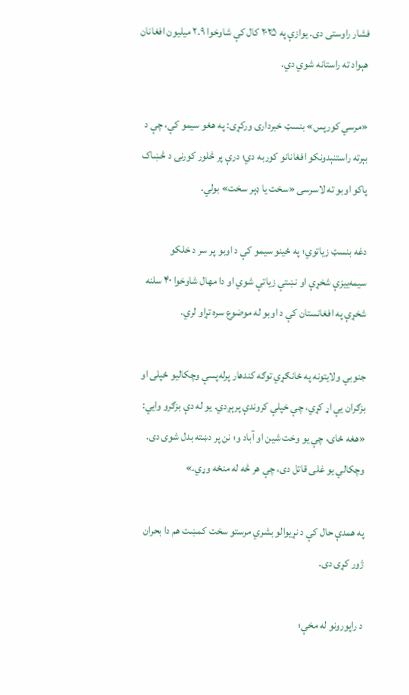فشار راوستی دی. یوازې په ۲۰۲۵ کال کې شاوخوا ۲.۹ میلیون افغانان هېواد ته راستانه شوي دي.

«مرسي کورپس» بنسټ خبرداری ورکړی: په هغو سیمو کې، چې د بېرته راستنېدونکو افغانانو کوربه دي؛ درې ‌پر‌ څلور کورنۍ د څښاک پاکو اوبو ته لاسرسی «سخت یا ډېر سخت» بولي.

دغه بنسټ زیاتوي؛ په ځینو سیمو کې د اوبو پر سر د خلکو سیمه‌ییزې شخړې او نښتې زیاتې شوي او دا مهال شاوخوا ۴۰ سلنه شخړې په افغانستان کې د اوبو له موضوع سره تړاو لري.

جنوبي ولایتونه په ځانګړي توګه کندهار پرله‌پسې وچکالیو ځپلی او بزګران یې اړ کړي، چې خپلې کروندې پرېږدي. یو له دې بزګرو وايي: «هغه ځای، چې یو وخت شین او آباد و؛ نن پر دښته بدل شوی دی. وچکالي یو غلی قاتل دی، چې هر څه له منځه وړي.»

په همدې حال کې د نړیوالو بشري مرستو سخت کمښت هم دا بحران ژور کړی دی.

د راپورونو له مخې؛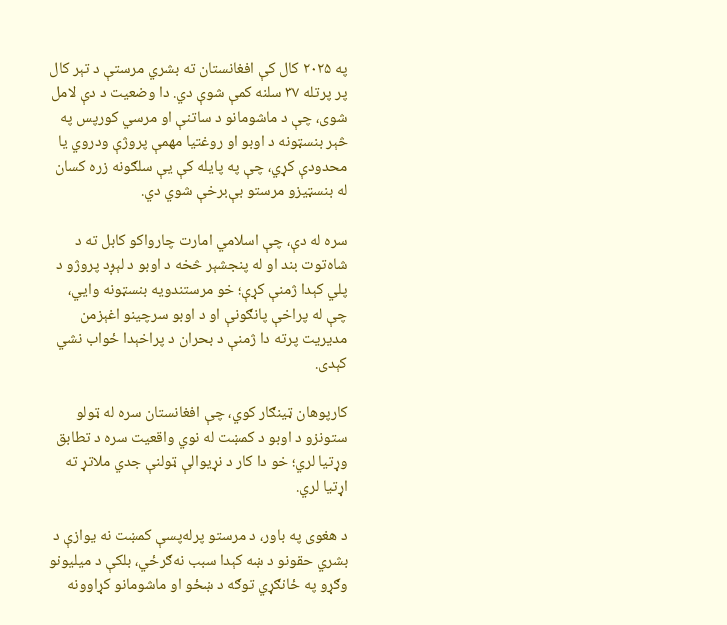په ۲۰۲۵ کال کې افغانستان ته بشري مرستې د تېر کال پر پرتله ۳۷ سلنه کمې شوې دي. دا وضعیت د دې لامل شوی، چې د ماشومانو د ساتنې او مرسي کورپس په څېر بنسټونه د اوبو او روغتیا مهمې پروژې ودروي یا محدودې کړي، چې په پایله کې یې سلګونه زره کسان له بنسټیزو مرستو بې‌برخې شوي دي.

سره له دې، چې اسلامي امارت چارواکو کابل ته د شاه‌توت بند او له پنجشېر څخه د اوبو د لېږد پروژو د پلي کېدا ژمنې کړې؛ خو مرستندویه بنسټونه وایي، چې له پراخې پانګونې او د اوبو سرچینو اغېزمن مدیریت پرته دا ژمنې د بحران د پراخېدا ځواب نشي کېدی.

کارپوهان ټینګار کوي، چې افغانستان سره له ټولو ستونزو د اوبو د کمښت له نوي واقعیت سره د تطابق وړتیا لري؛ خو دا کار د نړیوالې ټولنې جدي ملاتړ ته اړتیا لري.

د هغوی په باور، د مرستو پرله‌پسې کمښت نه یوازې د بشري حقونو د ښه کېدا سبب نه‌ګرځي، بلکې د میلیونو وګړو په ځانګړي توګه د ښځو او ماشومانو کړاوونه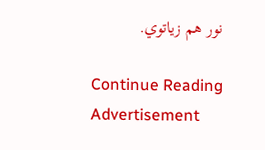نور هم زیاتوي.

Continue Reading
Advertisement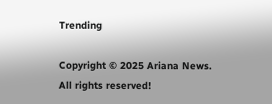Trending

Copyright © 2025 Ariana News. All rights reserved!